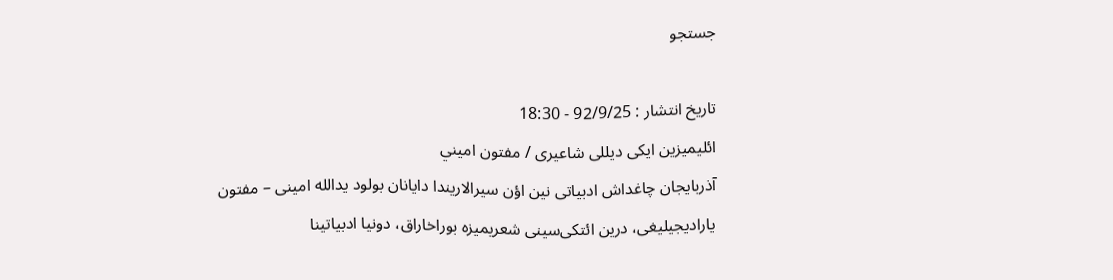جستجو

تاريخ انتشار : 92/9/25 - 18:30
ائلیمیزین ایکی دیللی شاعیری / مفتون اميني
آذربایجان چاغداش ادبیاتی نین اؤن سیرالاریندا دایانان بولود یدالله امینی – مفتون یارادیجیلیغی، درین ائتکی‌سینی شعریمیزه بوراخاراق، دونیا ادبیاتینا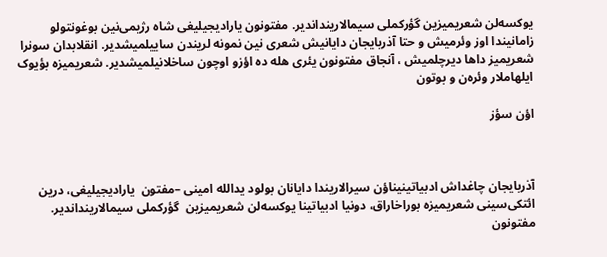یوکسه‌لن شعریمیزین گؤرکملی سیمالارینداندیر. مفتونون یارادیجیلیغی شاه رژیمی‌نین بوغونتولو زامانیندا اوز وئرمیش و حتا آذربایجان دایانیش شعری نین نمونه لریندن ساییلمیشدیر. انقلابدان سونرا شعریمیز داها دیرچلمیش ، آنجاق مفتونون یئری هله ده اؤزو اوچون ساخلانیلمیشدیر. شعریمیزه بؤیوک ایلهاملار وئره‌ن و بوتون

اؤن سؤز



آذربایجان چاغداش ادبیاتینیناؤن سیرالاریندا دایانان بولود یدالله امینی –مفتون  یارادیجیلیغی، درین ائتکی‌سینی شعریمیزه بوراخاراق، دونیا ادبیاتینا یوکسه‌لن شعریمیزین  گؤرکملی سیمالارینداندیر. مفتونون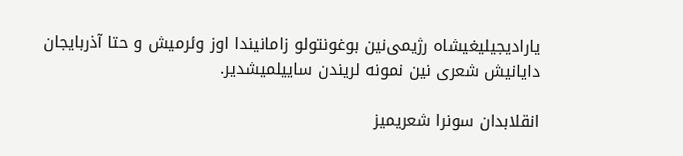یارادیجیلیغیشاه رژیمی‌نین بوغونتولو زامانیندا اوز وئرمیش و حتا آذربایجان دایانیش شعری نین نمونه لریندن ساییلمیشدیر.

انقلابدان سونرا شعریمیز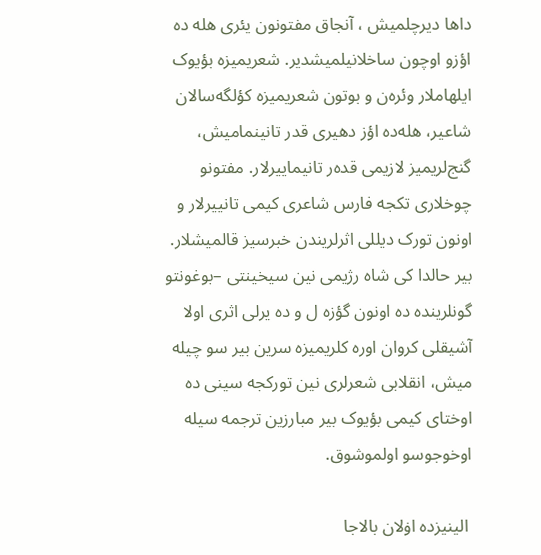داها دیرچلمیش ، آنجاق مفتونون یئری هله ده اؤزو اوچون ساخلانیلمیشدیر. شعریمیزه بؤیوک ایلهاملار وئره‌ن و بوتون شعریمیزه کؤلگه‌سالان شاعیر، هله‌ده اؤز دهیری قد‌ر تانینمامیش، گنج‌لریمیز لازیمی قده‌ر تانیماییرلار. مفتونو چوخلاری تکجه فارس شاعری کیمی تانییرلار و اونون تورک دیللی اثرلریندن خبرسیز قالمیشلار. بیر حالدا کی شاه رژیمی نین سیخینتی –بوغونتو گونلرینده ده اونون گؤزه ل و ده یرلی اثری اولا آشیقلی کروان اوره کلریمیزه سرین بیر سو چیله میش، انقلابی شعرلری نین تورکجه سینی ده اوختای کیمی بؤیوک بیر مبارزین ترجمه سیله اوخوجوسو اولموشوق.

 الینیزده اۏلان بالاجا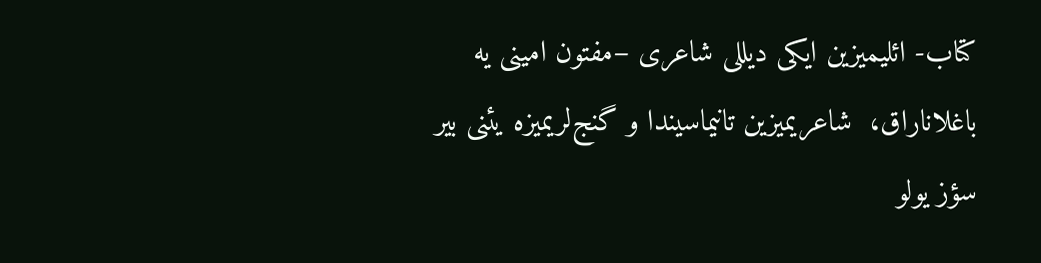کتاب- ائلیمیزین ایکی دیللی شاعری –مفتون امینی یه  باغلاناراق،  شاعریمیزین تانیماسیندا و گنج‌لریمیزه یئنی بیر سؤز یولو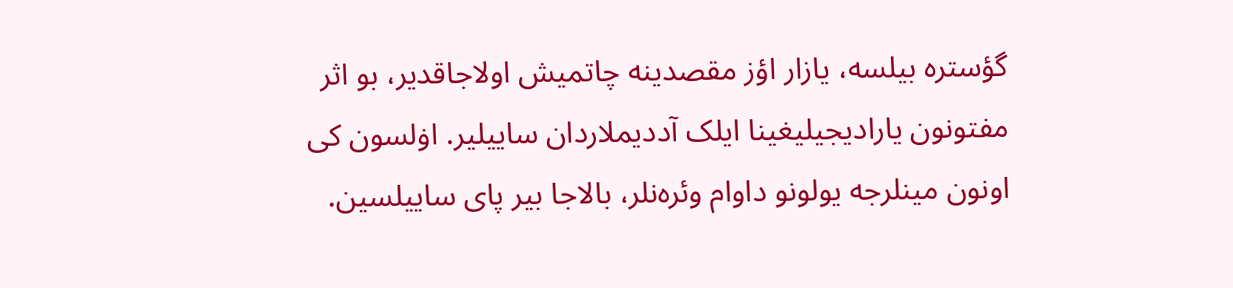گؤستره بیلسه، یازار اؤز مقصدینه چاتمیش اولاجاقدیر، بو اثر مفتونون یارادیجیلیغینا ایلک آددیملاردان ساییلیر. اۏلسون کی اونون مینلرجه یولونو داوام وئره‌نلر، بالاجا بیر پای ساییلسین.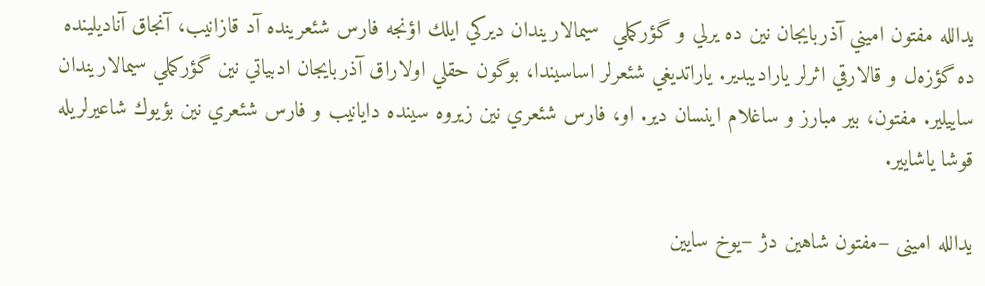یدالله مفتون اميني آذربايجان نين ده يرلي و گؤركملي  سيمالاريندان ديركي ايلك اؤنجه فارس شئعرينده آد قازانيب، آنجاق آناديلينده ده گؤزه‌ل و قالارقي اثرلر ياراديبدير. ياراتديغي شئعرلر اساسيندا، بوگون حقلي اولاراق آذربايجان ادبياتي نين گؤركملي سيمالاريندان ساييلير. مفتون، بير مبارز و ساغلام اينسان دير. او، فارس شئعري نين زيروه سينده دايانيب و فارس شئعري نين بؤيوك شاعيرلريله قوشا ياشايير.

یدالله امینی –مفتون شاهین دژ –یوخ سایین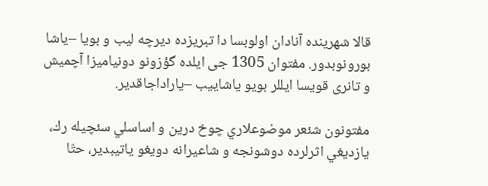قالا شهرینده آنادان اولوبسا دا تبریزده دیرچه لیب و بویا –یاشا بورونوبدور. مفتوان 1305 جی ایلده گؤزونو دونیامیزا آچمیش و تانری قویسا ایللر بویو یاشاییب –یاراداجاقدیر.

مفتونون شئعر موضوعلاري چوخ درين و اساسلي سئچيله رك، يازديغي اثرلرده دوشونجه و شاعيرانه دويغو ياتيبدير، حتّا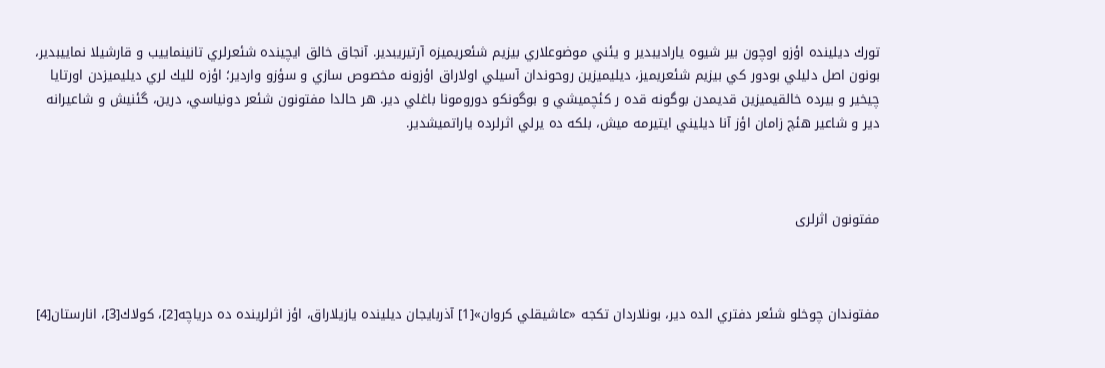تورك ديلينده اؤزو اوچون بير شيوه ياراديبدير و يئني موضوعلاري بيزيم شئعريميزه آرتيريبدير. آنجاق خالق ايچينده شئعرلري تانينماييب و قارشيلا نماييبدير، بونون اصل دليلي بودور كي بيزيم شئعريميز، ديليميزين روحوندان آسيلي اولاراق اؤزونه مخصوص سازي و سؤزو واردير؛ اؤزه لليك لري ديليميزدن اورتايا چيخير و بيرده خالقيميزين قديمدن بوگونه قده ر كئچميشي و بوگونكو دورومونا باغلي دير. هر حالدا مفتونون شئعر دونياسي، درين، گئنيش و شاعيرانه دير و شاعير هئچ زامان اؤز آنا ديليني ايتيرمه ميش، بلكه ده يرلي اثرلرده ياراتميشدير.



مفتونون اثرلری



مفتوندان چوخلو شئعر دفتري الده دير، بونلاردان تكجه «عاشيقلي كروان»[1] آذربايجان ديلينده يازيلاراق، اؤز اثرلرينده ده درياچه[2]، كولاك[3]، انارستان[4]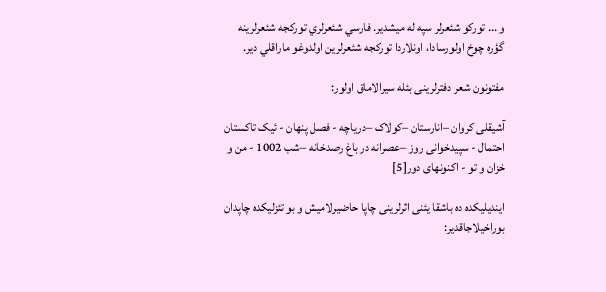و ... توركو شئعرلر سپه له ميشدير. فارسي شئعرلري توركجه شئعرلرينه گؤره چوخ اولورسادا، اونلاردا توركجه شئعرلرين اولدوغو ماراقلي دير.

مفتونون شعر دفترلرینی بئله سیرالاماق اولور:

آشیقلی کروان –انارستان –کولاک –دریاچه - فصل پنهان - ئیک تاکستان احتمال - سپیدخوانی روز –عصرانه در باغ رصدخانه –شب 1002 - من و خزان و تو - اکنونهای دور[5]

ایندیلیکده ده باشقا یئنی اثرلرینی چاپا حاضیرلامیش و بو تئزلیکده چاپدان بوراخیلاجاقدیر: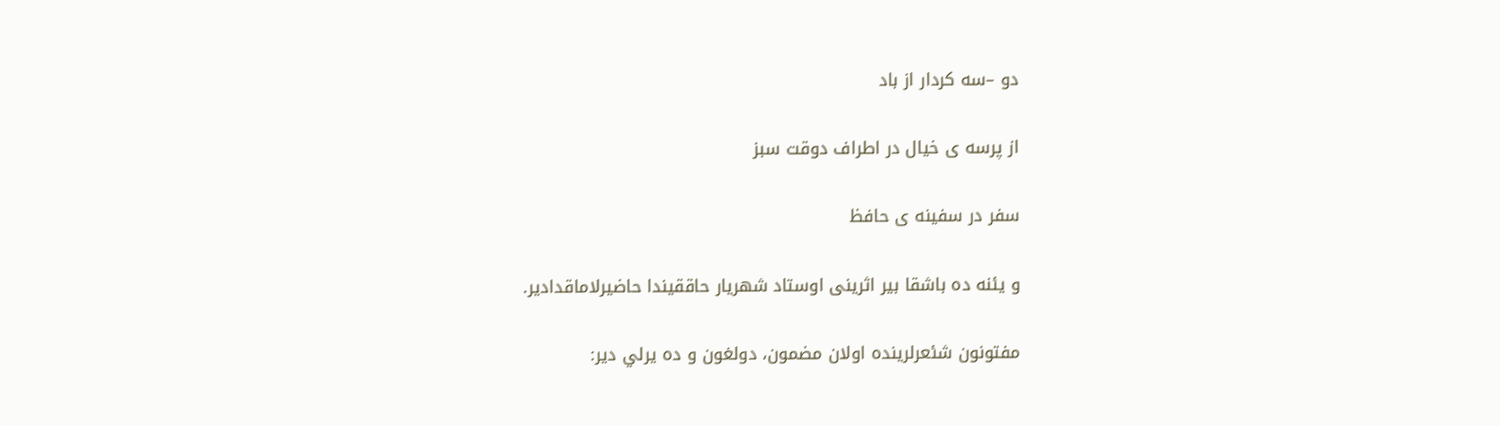دو –سه کردار از باد

از پرسه ی خیال در اطراف دوقت سبز

سفر در سفینه ی حافظ

و یئنه ده باشقا بیر اثرینی اوستاد شهریار حاققیندا حاضیرلاماقدادیر.

مفتونون شئعرلرينده اولان مضمون، دولغون و ده يرلي دير: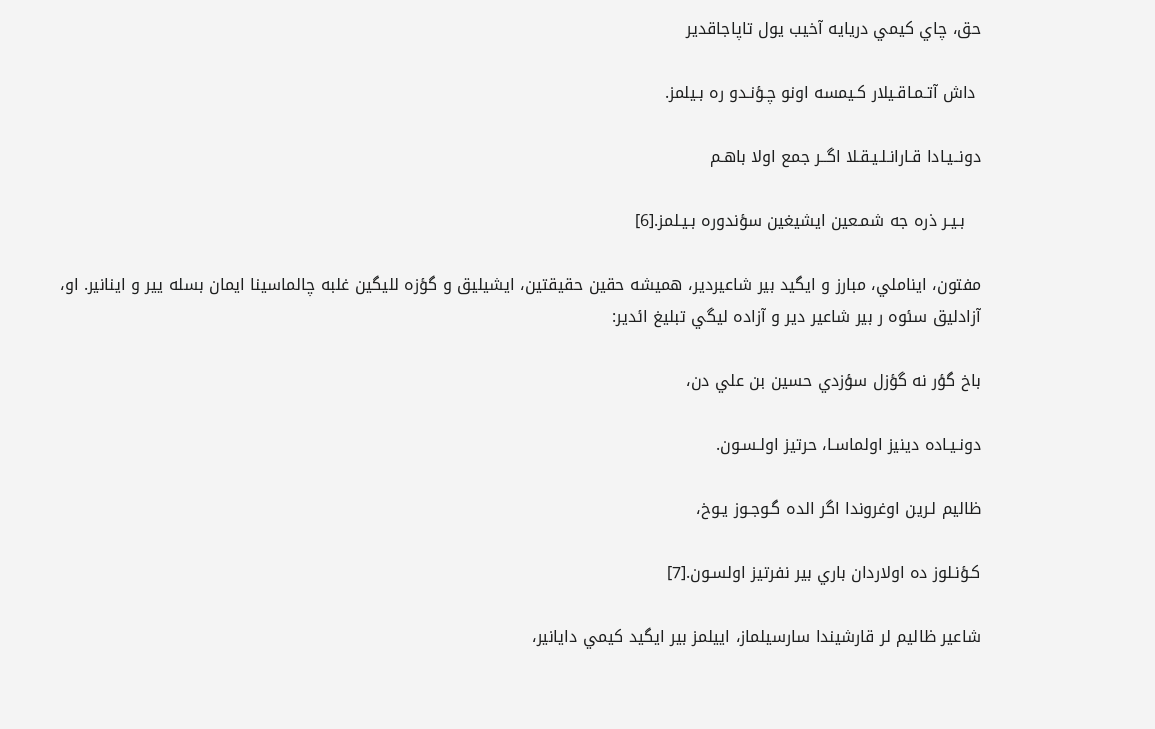حق، چاي كيمي دريايه آخيب يول تاپاجاقدير

 داش آتـمـاقـيلار كـيمسه اونو چـؤنـدو ره بـيلمز.

دونــيـادا قـارانـلـيـقـلا اگــر جمع اولا باهـم

   بـيـر ذره جه شمـعين ايشيغين سؤندوره بـيـلمز.[6]

مفتون، ايناملي، مبارز و ايگيد بير شاعيردير، هميشه حقين حقيقتين، ايشيليق و گؤزه لليگين غلبه چالماسينا ايمان بسله يير و اينانير. او، آزادليق سئوه ر بير شاعير دير و آزاده ليگي تبليغ ائدير:

باخ گؤر نه گؤزل سؤزدي حسين بن علي دن،

دونـيـاده دينيز اولماسـا، حرتيز اولـسـون.

ظالیم لـرين اوغروندا اگر الده گـوجـوز يـوخ،

كـؤنـلوز ده اولاردان باري بير نفرتيز اولسـون.[7]

شاعير ظاليم لر قارشيندا سارسيلماز، اييلمز بير ايگيد كيمي دايانير،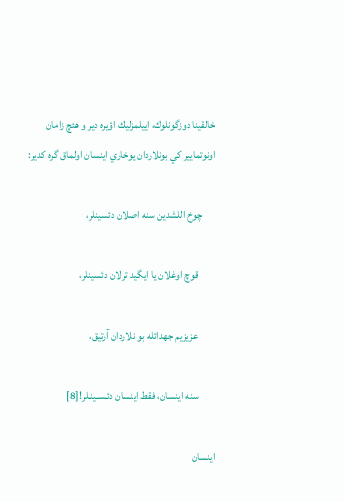خالقينا دوزگونلوك، اييلمزليك اؤيره دير و هئچ زامان اونوتمايير كي بونلاردان يوخاري اينسان اولماق گره كدير:

      چوخ اللشدين سنه اصلان دئسينلر،

        قوچ اوغلان يا ايگيد ترلان دئسينلر،

        عزيزيم جهدائله بو نلاردان آرتيق،

        سنه اينسان، فقط اينسان دئـسـينـلر![8]

اينسان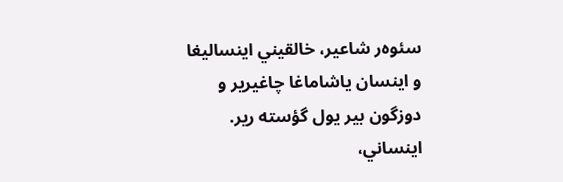سئوه‌ر شاعير، خالقيني اينساليغا و اينسان ياشاماغا چاغيرير و دوزگون بير يول گؤسته رير. اينساني،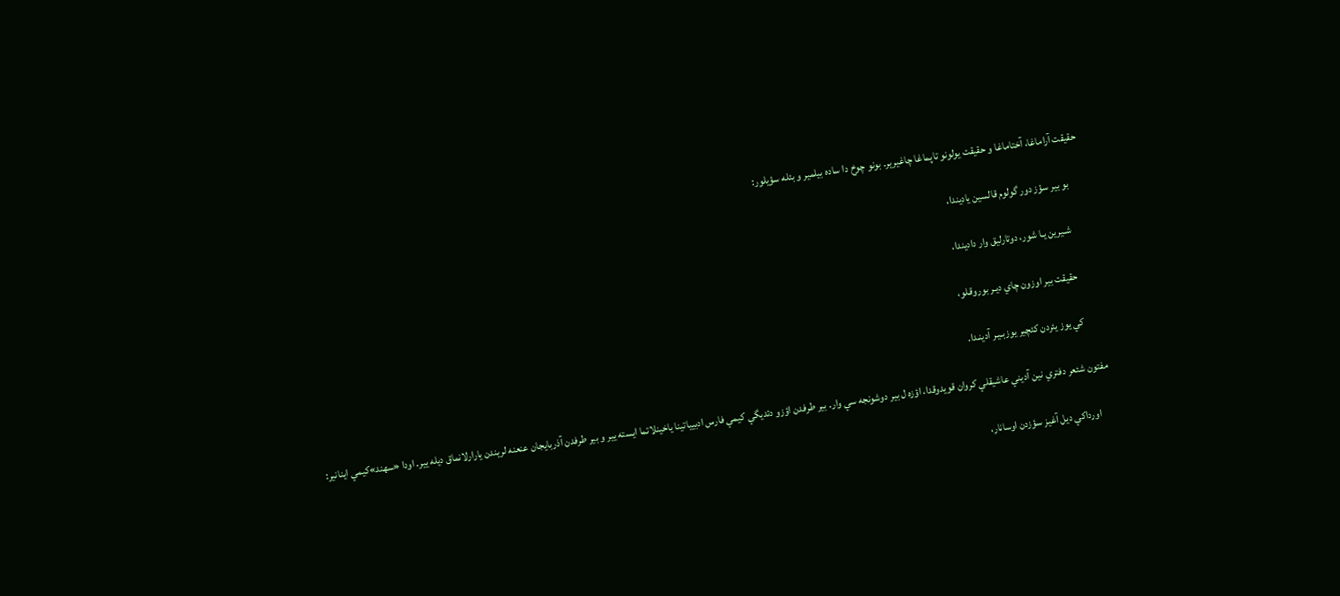حقيقت آراماغا، آختاماغا و حقيقت يولونو تاپماغا چاغيرير. بونو چوخ دا ساده بيلمير و بئله سؤيلور:

      بو بير سؤز دور گولوم قالسين ياديندا،

        شـيرين يـا شور، دوتارليق وار داديندا،

        حقيقت بير اوزون چاي ديـر بوروقـلو،

        كي يوز يئردن كئچير يوزبـيـر آدينـدا.

مفتون شئعر دفتري نين آديني عاشيقلي كروان قويدوقدا، اؤزه ل بير دوشونجه سي وار. بير طرفدن اؤزو دئديگي كيمي فارس ادبيياتينا ياخينلاتما ايسته يير و بير طرفدن آذربايجان عنعنه لريندن يارارلانماق ديله يير. اودا «سهند»كيمي اينانير:

      اورداكي ديل آغيز سؤزدن اوسانار،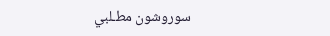سوروشون مطـلبي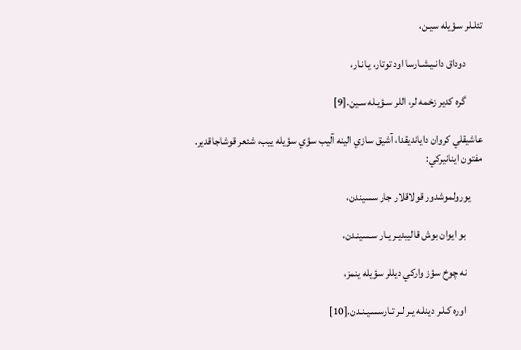تئلـلر سـؤيله سيـن،

        دوداق دانـيـشـارسا اود توتار، يـانـار،

        گره كدير زخمه لر، اللر سـؤيـله سـين.[9]

عاشيقلي كروان دايانديقدا، آشيق سازي الينه آليب سؤي سؤيله ييب، شئعر قوشاجاقدير. مفتون اينانيركي:

      يورولموشدور قولاقلار جار سسيندن،

        بو ايوان بوش قاليبديـر يـار سـسينـدن،

        نه چوخ سؤز واركي ديللر سؤيله ينمز،

        اوره كـلـر دينلـه يـر لـر تـارسسـيـنـدن.[10]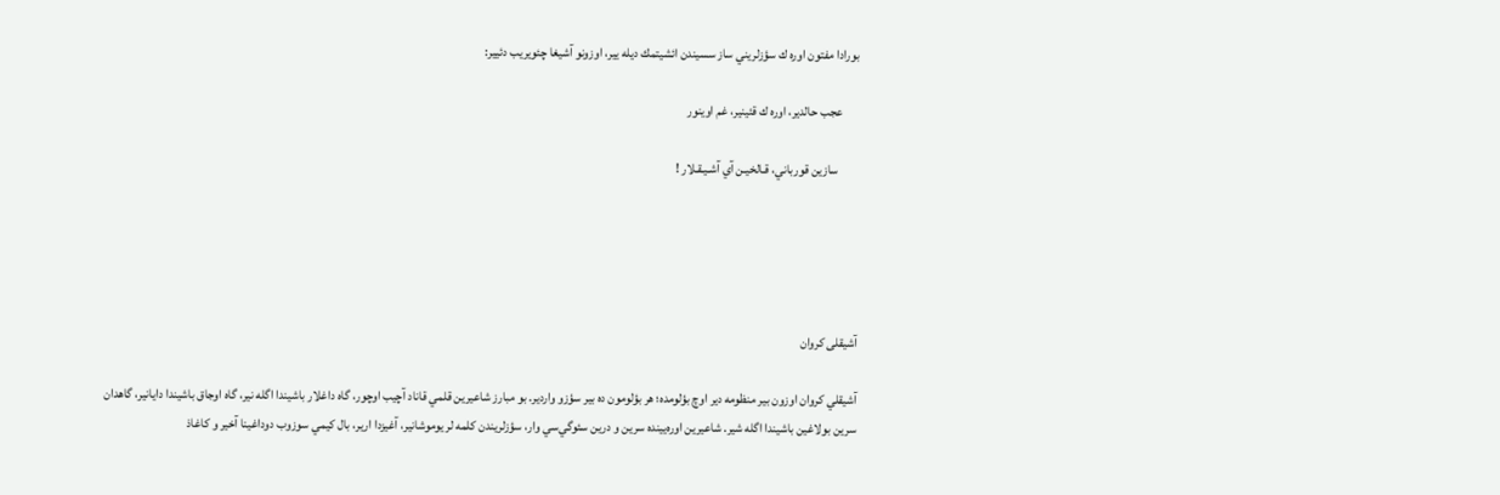بورادا مفتون اوره ك سؤزلريني ساز سسيندن ائشيتمك ديله يير، اوزونو آشيغا چئويريب دئيير:

      عجب حالدير، اوره ك قئينير، غم اوينور

        سازين قورباني، قـالخيـن آي آشـيـقـلار !





آشیقلی کروان

آشيقلي كروان اوزون بير منظومه دير اوچ بؤلومده؛ هر بؤلومون ده بير سؤزو واردير. بو مبارز شاعيرين قلمي قاناد آچيب اوچور، گاه داغلار باشيندا اگله نير، گاه اوجاق باشيندا دايانير، گاهدان سرين بولاغين باشيندا اگله شير. شاعيرين اوره‌يينده سرين و درين سئوگي‌سي وار، سؤزلريندن كلمه لر يوموشانير، آغيزدا ارير، بال كيمي سوزوب دوداغينا آخير و كاغاذ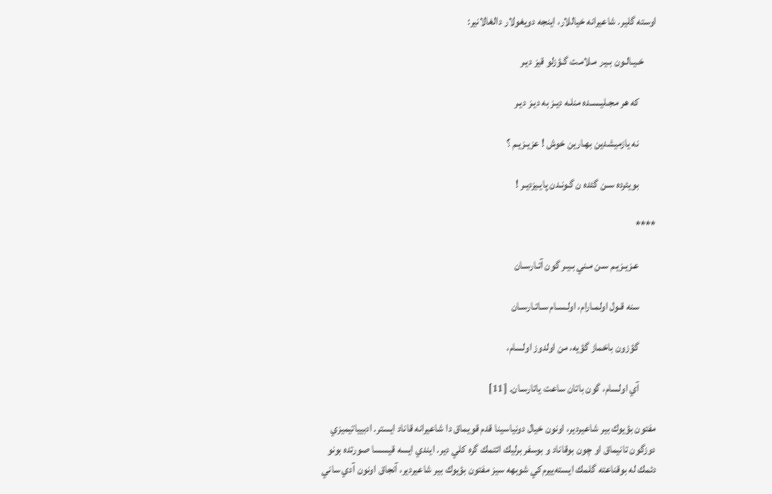اوسته گلير. شاعيرانه خياللار، اينجه دويغولار دالغالانير:

      خـيـالـون بـيـ‌ر مـلامـت گـؤزلو قيز ديـر

        كه هر مجـليـسـده منلـه ديـز به ديـز ديـر

        نه يازميشدين بهـارين خوش ! عزيـزيـم ؟

        بويئرده سـن گئده ن گـونـدن پايـيزديـر !

****

        عـزيـزيـم سـن مـني بـيـر گون آتـارسـان

        سنه قـول اولمـارام، اولـسـام سـاتـارسـان

        گؤزون باخماز گؤيه، من اولدوز اولسام،

        آي اولسام، گون باتان ساعت ياتارسـان. [11]

مفتون بؤيوك بير شاعيردير، اونون خيال دونياسينا قدم قويماق دا شاعيرانه قاناد ايستر. ادبيياتيميزي دوزگون تانيماق او چون بوقاناد و بوسفر برليك ائتمك گره كلي دير. ايندي ايسه قيسسا صورتده بونو دئمك له بوقناعته گلمك ايسته‌ييرم‌كي شوبهه سيز مفتون بؤيوك بير شاعيردير، آنجاق اونون آدي ساني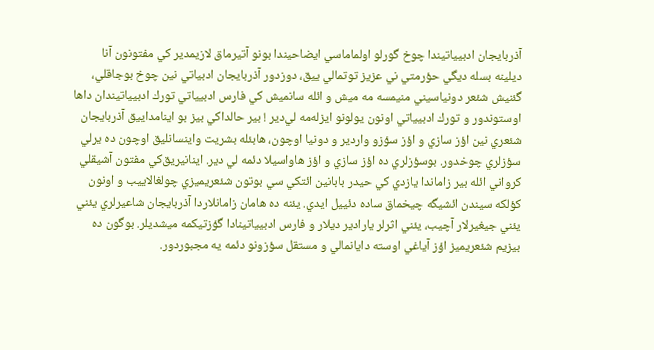آذربايجان ادبيياتيندا چوخ گورلو اولماماسي ايضاحيندا بونو آتيرماق لازيمدير كي مفتونون آنا ديلينه بسله ديگي حؤرمتي ني عزيز توتمالي ييق، دوزدور آذربايجان ادبياتي نين چوخ بوجاقلي، گئنيش شئعر دونياسيني منيمسه مه ميش و ائله سانميش كي فارس ادبيياتي تورك ادبيياتيندان داها اوستوندور و تورك ادبيياتي اونون يولونو ايزله‌مه‌ لي‌دير ! بير حالداكي بيز بو اينامداييق آذربايجان شئعري نين اؤز سازي و اؤز سؤزو واردير و دونيا اوچون، هابئله بشريت واينسانليق اوچون ده يرلي سؤزلري چوخدور. بوسؤزلري ده اؤز سازي و اؤز هاواسيلا دئمه لي دير. اينانيريق‌كي مفتون آشيقلي كرواني ائله بير زاماندا يازدي كي حيدر بابانين ائتكي سي بوتون شئعريميزي چولغالاييب و اونون كؤلكه سيندن ائشيگه چيخماق ساده دئييل ايدي. يئنه ده هامان زامانلاردا آذربايجان شاعيرلري يئني يئني جيغيرلار آچيب، يئني اثرلر يارادير ديلار و فارس ادبيياتينادا گؤزتيكمه ميشديلر. بوگون ده بيزيم شئعريميز اؤز آياغي اوسته دايانمالي و مستقل سؤزونو دئمه يه مجبوردور.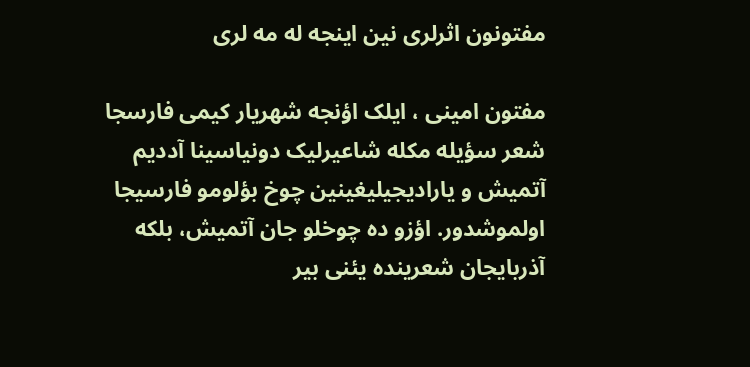مفتونون اثرلری نین اینجه له مه لری

مفتون امینی ، ایلک اؤنجه شهریار کیمی فارسجا شعر سؤیله مکله شاعیرلیک دونیاسینا آددیم آتمیش و یارادیجیلیغینین چوخ بؤلومو فارسیجا اولموشدور. اؤزو ده چوخلو جان آتمیش، بلکه آذربایجان شعرینده یئنی بیر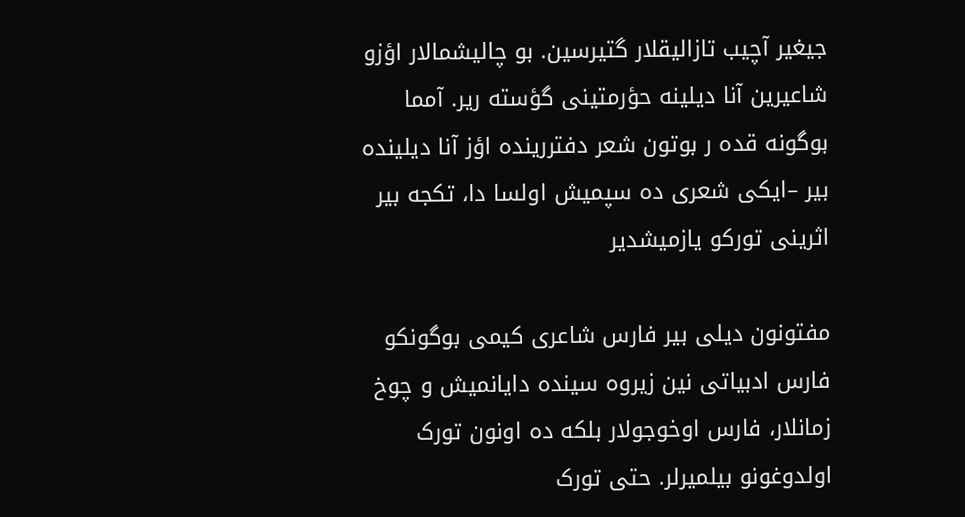جیغیر آچیب تازالیقلار گتیرسین. بو چالیشمالار اؤزو شاعیرین آنا دیلینه حؤرمتینی گؤسته ریر. آمما بوگونه قده ر بوتون شعر دفتررینده اؤز آنا دیلینده بیر –ایکی شعری ده سپمیش اولسا دا، تکجه بیر اثرینی تورکو یازمیشدیر

مفتونون دیلی بیر فارس شاعری کیمی بوگونکو فارس ادبیاتی نین زیروه سینده دایانمیش و چوخ زمانلار، فارس اوخوجولار بلکه ده اونون تورک اولدوغونو بیلمیرلر. حتی تورک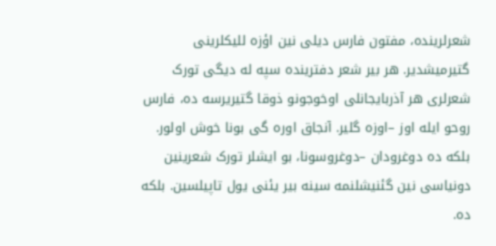شعرلرینده، مفتون فارس دیلی نین اؤزه للیکلرینی گتیرمیشدیر. هر بیر شعر دفترینده سپه له دیگی تورک شعرلری هر آذربایجانلی اوخوجونو ذوقا گتیریرسه ده، فارس روحو ایله اوز –اوزه گلیر. آنجاق اوره گی بونا خوش اولور. بلکه ده دوغرودان –دوغروسونا، بو ایشلر تورک شعرینین دونیاسی نین گئنیشلنمه سینه بیر یئنی یول تاپیلسین. بلکه ده.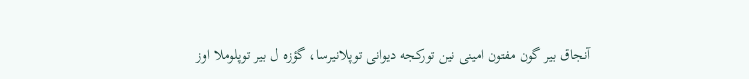آنجاق بیر گون مفتون امینی نین تورکجه دیوانی توپلانیرسا، گؤزه ل بیر توپلوملا اوز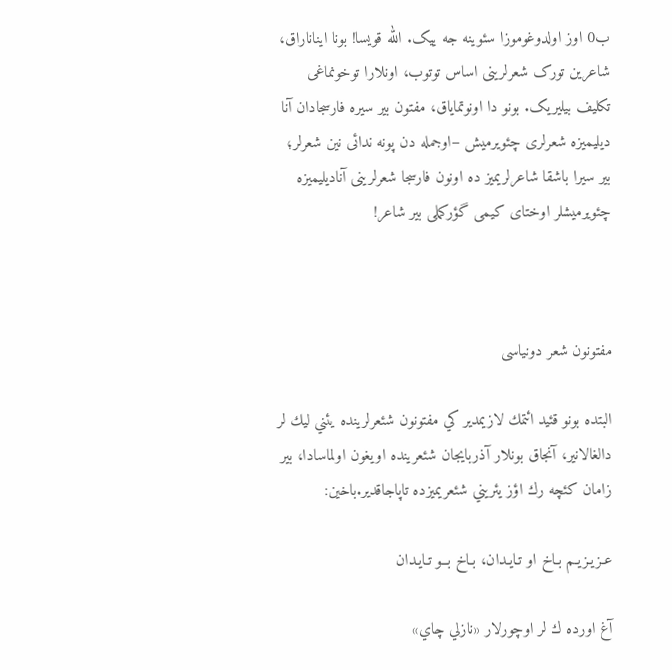ب0 اوز اولدوغوموزا سئوینه جه ییک. الله قویسا! بونا ایناناراق، شاعرین تورک شعرلرینی اساس توتوب، اونلارا توخونماغی تکلیف بیلیریک. بونو دا اونوتمایاق، مفتون بیر سیره فارسجادان آنا دیلیمیزه شعرلری چئویرمیش –اوجمله دن پونه ندائی نین شعرلر؛ بیر سیرا باشقا شاعرلریمیز ده اونون فارسجا شعرلرینی آنادیلیمیزه چئویرمیشلر اوختای کیمی گؤرکملی بیر شاعر!



مفتونون شعر دونیاسی

البتده بونو قئيد ائتمك لازيمدير كي مفتونون شئعرلرينده يئني ليك لر دالغالانير، آنجاق بونلار آذربايجان شئعرينده اويغون اولماسادا، بير زامان كئچه رك اؤز يئريني شئعريميزده تاپاجاقدير.باخين:

عـزيـزيـم بـاخ او تـايـدان، بـاخ بــو تـايـدان

آغ اورده ك لر اوچورلار «نازلي چاي»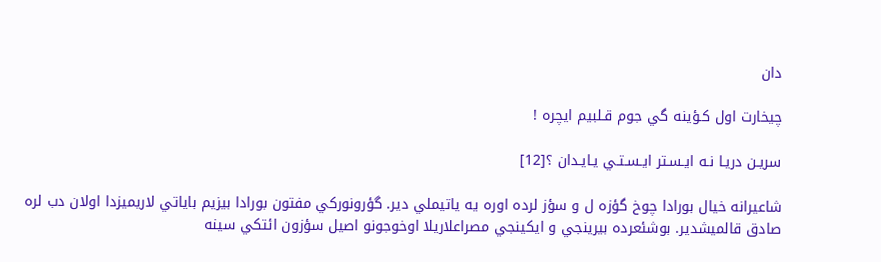دان

چيخارت اول كـؤينه گي جوم قـلبيم ايچره !

سريـن دريـا نـه ايـسـتر ايـسـتـي يـايـدان ؟[12]

شاعيرانه خيال بورادا چوخ گؤزه ل و سؤز لرده اوره يه ياتيملي دير. گؤرونوركي مفتون بورادا بيزيم باياتي لاريميزدا اولان دب لره صادق قالميشدير. بوشئعرده بيرينجي و ايكينجي مصراعلاريلا اوخوجونو اصيل سؤزون ائتكي سينه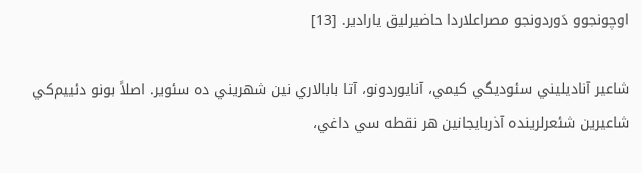اوچونجوو دَوردونجو مصراعلاردا حاضيرليق يارادير. [13]

شاعير آناديليني سئوديگي كيمي، آنايوردونو، آتا بابالاري نين شهريني ده سئوير. اصلاً بونو دئييم‌كي شاعيرين شئعرلرينده آذربايجانين هر نقطه سي داغي،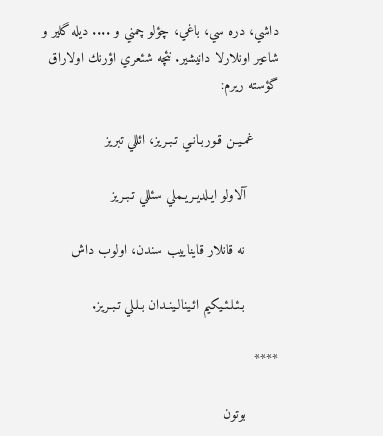داشي، دره سي، باغي، چؤلو چمني و .... ديله گلير و شاعير اونلارلا دانيشير. نئچه شئعري اؤرنك اولاراق گؤسته ريرم:

      غمـيـن قـوربـانـي تـبـريز، ائللي تبريز

        آلاولو ايـلديـريـملي سئللي تـبـريز

        نه قانلار قايناييب سندن، اولوب داش

        بـئـلـئـيكيم ائـينالـينـدان بـلـلي تـبـريز.

****

        بوتون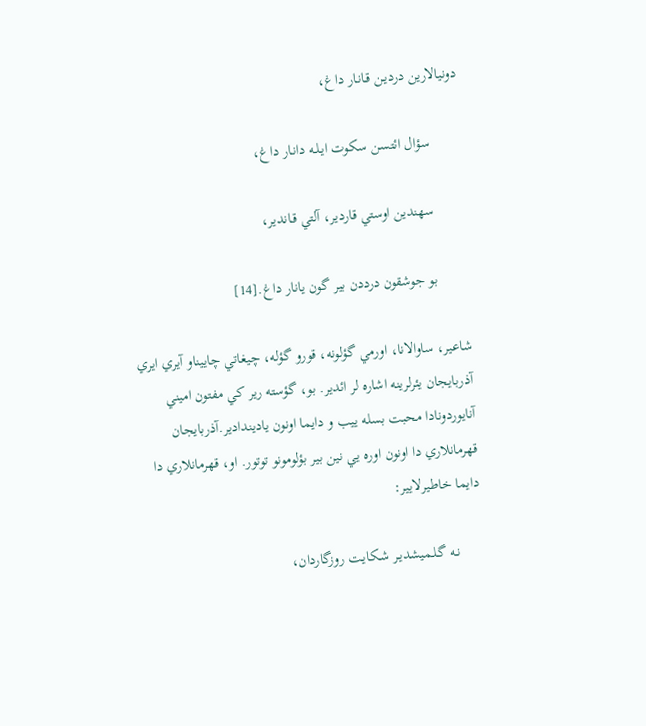دونيالارين درديـن قـانـار داغ،

        سؤال ائتسن سكوت ايـلـه دانـار داغ،

        سهندين اوستي قاردير، آلتي قـاندير،

        بو جوشقون درددن بير گون يانار داغ.[14]

شاعير، ساوالانا، اورمي گؤلونه، قورو گؤله، چيغاتي چاييناو آيري ايري آذربايجان يئرلرينه اشاره لر ائدير. بو، گؤسته رير كي مفتون اميني آنايوردونادا محبت بسله ييب و دايما اونون ياديندادير.آذربايجان قهرمانلاري دا اونون اوره يي نين بير بؤلومونو توتور. او، قهرمانلاري دا دايما خاطيرلايير:

      نـه گـلـميشديـر شـكايـت روزگاردان،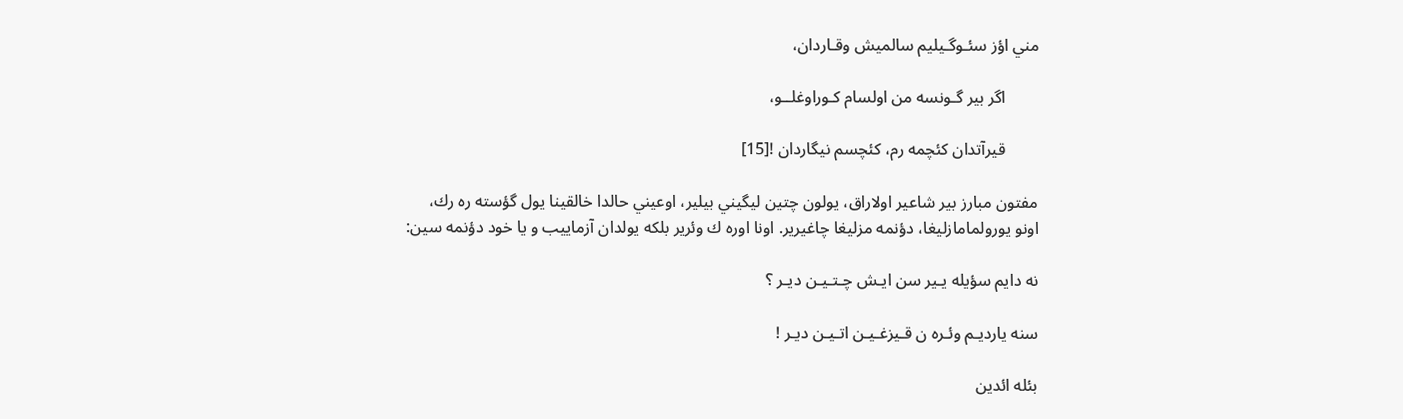مني اؤز سئـوگـيليم سالميش وقـاردان،

        اگر بير گـونسه من اولسام كـوراوغلــو،

        قيرآتدان كئچمه رم، كئچسم نيگاردان ![15]

مفتون مبارز بير شاعير اولاراق، يولون چتين ليگيني بيلير، اوعيني حالدا خالقينا يول گؤسته ره رك، اونو يورولمامازليغا، دؤنمه مزليغا چاغيرير. اونا اوره ك وئرير بلكه يولدان آزماييب و يا خود دؤنمه سين:

نه دايم سؤيله يـير سن ايـش چـتـيـن ديـر ؟

سنه يارديـم وئـره ن قـيزغـيـن اتـيـن ديـر !

بئله ائدين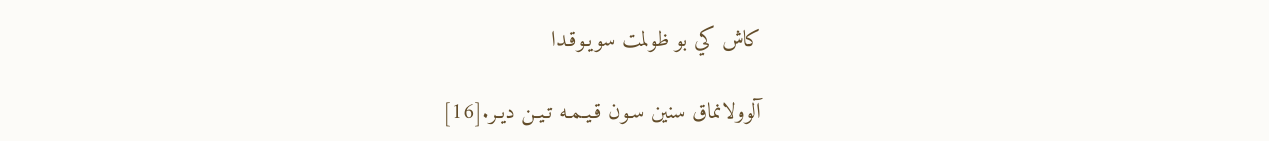كاش كي بو ظولمت سويـوقـدا

آلوولانماق سنين سـون قـيـمـه تـيـن ديـر.[16]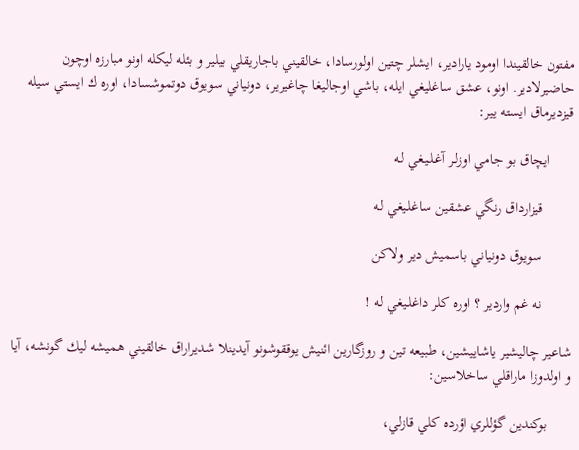مفتون خالقيندا اومود يارادير، ايشلر چتين اولورسادا، خالقيني باجاريقلي بيلير و بئله ليكله اونو مبارزه اوچون حاضيرلادير. اونو، عشق ساغليغي ايله، باشي اوجاليغا چاغيرير، دونياني سويوق دوتموشسادا، اوره ك ايستي سيله قيزديرماق ايسته يير:

      ايچاق بو جامي اوزلـر آغـلـيـغي لـه

        قيزارداق رنگي عشقين ساغلـيغي لـه

        سويوق دونياني باسميش دير ولاكن

        نه غم واردير ؟ اوره كلر داغلـيغي لـه !

شاعير چاليشير ياشاييشين، طبيعه تين و روزگارين ائنيش يوققوشونو آيدينلا شديراراق خالقيني هميشه ليك گونشه، آيا و اولدوزا ماراقلي ساخلاسين:

      بوكندين گؤللري اؤرده كلي قازلي،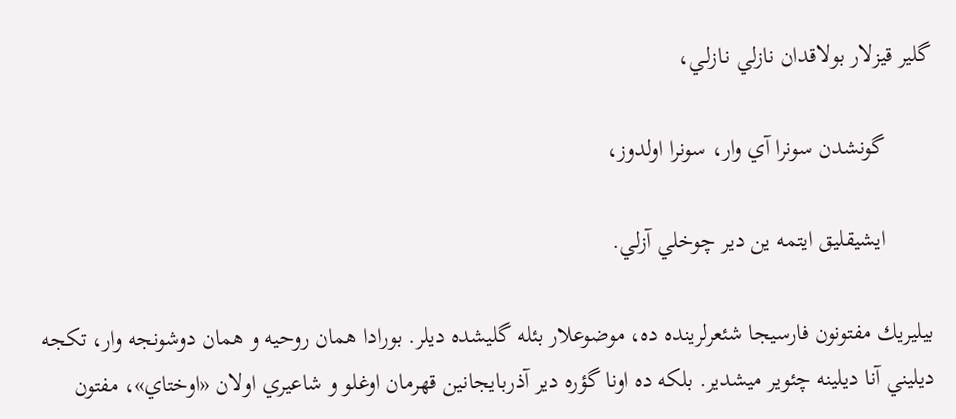گلير قيزلار بولاقدان نازلي نـازلـي،

        گونشدن سونرا آي وار، سونرا اولدوز،

        ايشيقليق ايتمه ين دير چوخلي آزلي.

بيليريك مفتونون فارسيجا شئعرلرينده ده، موضوعلار بئله گليشده ديلر. بورادا همان روحيه و همان دوشونجه وار، تكجه ديليني آنا ديلينه چئوير ميشدير. بلكه ده اونا گؤره دير آذربايجانين قهرمان اوغلو و شاعيري اولان «اوختاي»، مفتون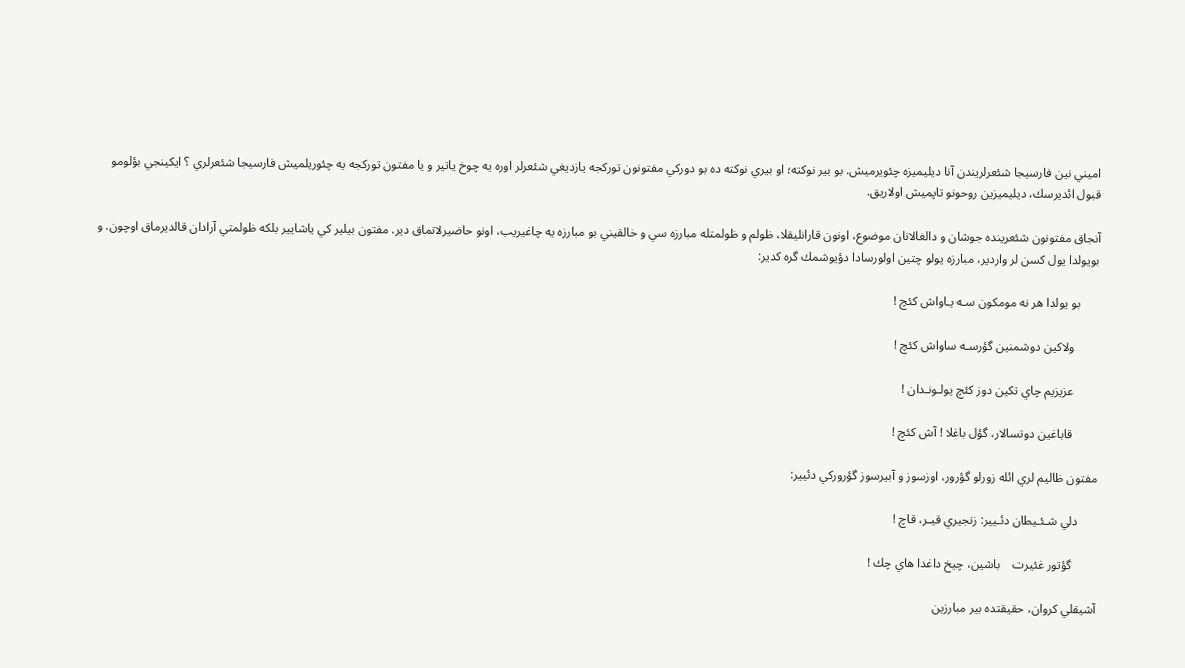اميني نين فارسيجا شئعرلريندن آنا ديليميزه چئويرميش. بو بير نوكته؛ او بيري نوكته ده بو دوركي مفتونون توركجه يازديغي شئعرلر اوره يه چوخ ياتير و يا مفتون توركجه يه چئوريلميش فارسيجا شئعرلري ؟ ايكينجي بؤلومو قبول ائديرسك، ديليميزين روحونو تاپميش اولاريق.

آنجاق مفتونون شئعرينده جوشان و دالغالانان موضوع، اونون قارانليقلا، ظولم و ظولمتله مبارزه سي و خالقيني بو مبارزه يه چاغيريب، اونو حاضيرلاتماق دير. مفتون بيلير كي ياشايير بلكه ظولمتي آرادان قالديرماق اوچون. و بويولدا يول كسن لر واردير، مبارزه يولو چتين اولورسادا دؤيوشمك گره كدير:

      بو يولدا هر نه مومكون سـه يـاواش كئچ !

        ولاكين دوشمنين گؤرسـه ساواش كئچ !

        عزيزيم چاي تكين دوز كئچ يولـونـدان !

        قاباغين دوتسالار، گؤل باغلا ! آش كئچ !

مفتون ظاليم لري ائله زورلو گؤرور، اوزسوز و آبيرسوز گؤروركي دئيير:

      دلي شـئـيطان دئـيير: زنجيري قيـر، قاچ !

        گؤتور غئيرت    باشين، چيخ داغدا هاي چك !

آشيقلي كروان، حقيقتده بير مبارزين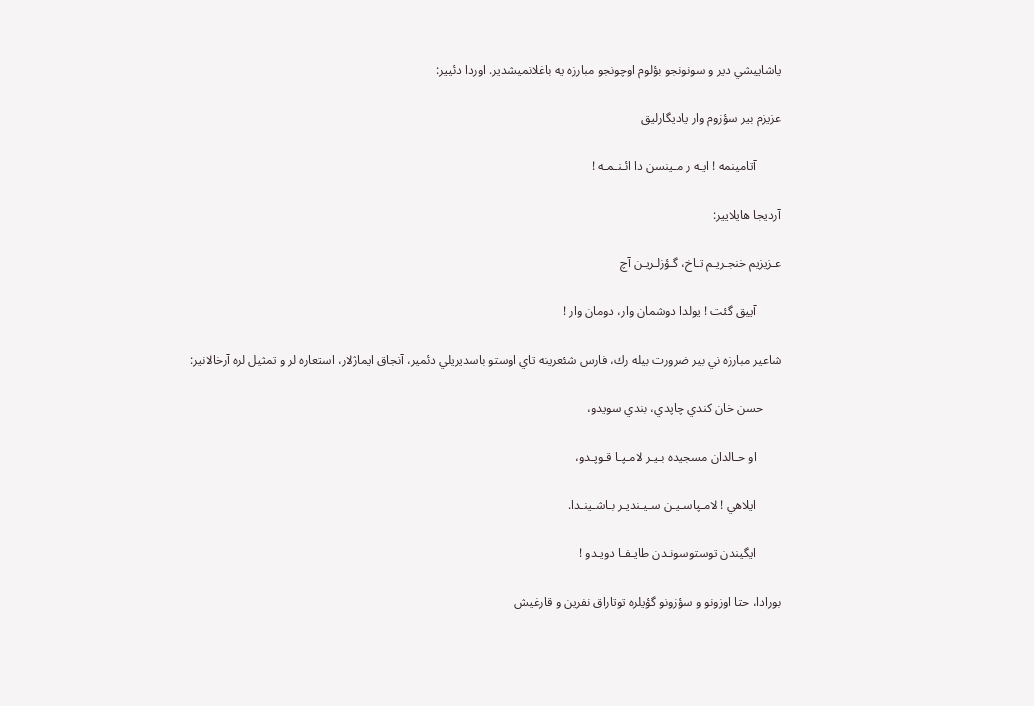ياشاييشي دير و سونونجو بؤلوم اوچونجو مبارزه يه باغلانميشدير. اوردا دئيير:

عزيزم بير سؤزوم وار ياديگارليق

        آتامينمه ! ايـه ر مـينسن دا ائـنـمـه !

آرديجا هايلايير:

عـزيزيم خنجـريـم تـاخ، گـؤزلـريـن آچ

        آييق گئت ! يولدا دوشمان وار، دومان وار !

شاعير مبارزه ني بير ضرورت بيله رك، فارس شئعرينه تاي اوستو باسديريلي دئمير، آنجاق ايماژلار، استعاره لر و تمثيل لره آرخالانير:

      حسن خان كندي چاپدي، بندي سويدو،

        او حـالدان مسجيده بـيـر لامـپـا قـوپـدو،

        ايلاهي ! لامـپاسـيـن سـيـنديـر بـاشـينـدا.

        ايگيندن توستوسونـدن طايـفـا دويـدو !

بورادا، حتا اوزونو و سؤزونو گؤيلره توتاراق نفرين و قارغيش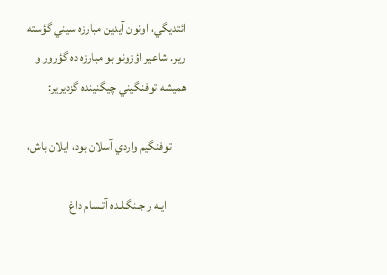ائتديگي، اونون آيدين مبارزه سيني گؤسته رير. شاعير اؤزونو بو مبارزه ده گؤرور و هميشه توفنگيني چيگنينده گزديرير:

      توفنگيم واردي آسلان بود، ايلان باش،

        ايـه ر جـنگـلـده آتـسام داغ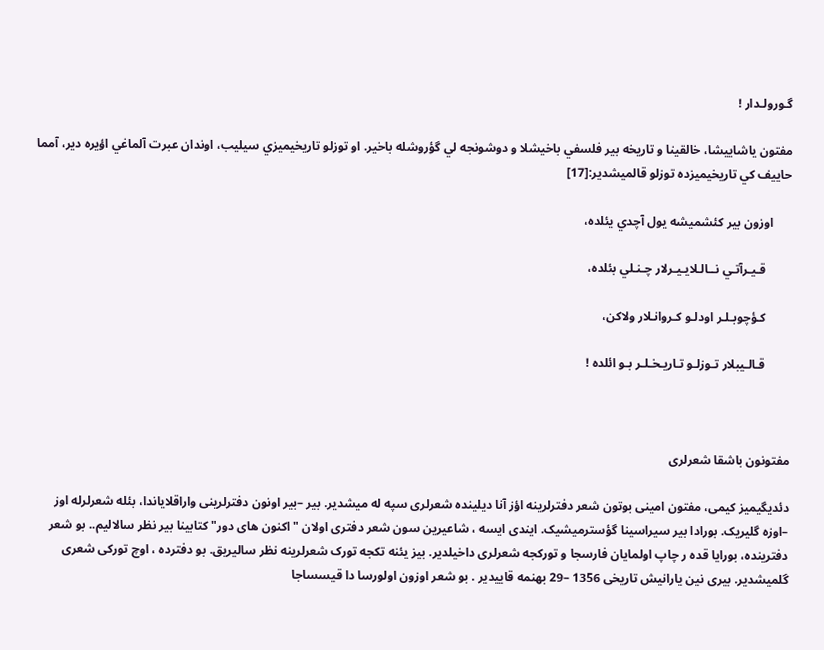گـورولـدار !

مفتون ياشاييشا، خالقينا و تاريخه بير فلسفي باخيشلا و دوشونجه لي گؤروشله باخير. او توزلو تاريخيميزي سيليب، اوندان عبرت آلماغي اؤيره دير، آمما حاييف كي تاريخيميزده توزلو قالميشدير:[17]

      اوزون بير كئشميشه يول آچدي يئلده،

        قـيـرآتـي نــالـلايـيـرلار چـنـلي بئلده،

        كـؤچوبـلـر اودلـو كـروانـلار ولاكن،

        قـالـيبلار تـوزلـو تـاريـخـلـر بـو ائلده !



مفتونون باشقا شعرلری

دئدیگیمیز کیمی، مفتون امینی بوتون شعر دفترلرینه اؤز آنا دیلینده شعرلری سپه له میشدیر. بیر –بیر اونون دفترلرینی واراقلایاندا، بئله شعرلرله اوز –اوزه گلیریک. بورادا بیر سیراسینا گؤسترمیشیک. ایندی ایسه ، شاعیرین سون شعر دفتری اولان "اکنون های دور" کتابینا بیر نظر سالالیم.. بو شعر دفترینده، بورایا قده ر چاپ اولمایان فارسجا و تورکجه شعرلری داخیلدیر. بیز یئنه تکجه تورک شعرلرینه نظر سالیریق. بو دفترده ، اوچ تورکی شعری گلمیشدیر. بیری نین یارانیش تاریخی 1356 –29 بهنمه قاییدیر . بو شعر اوزون اولورسا دا قیسساجا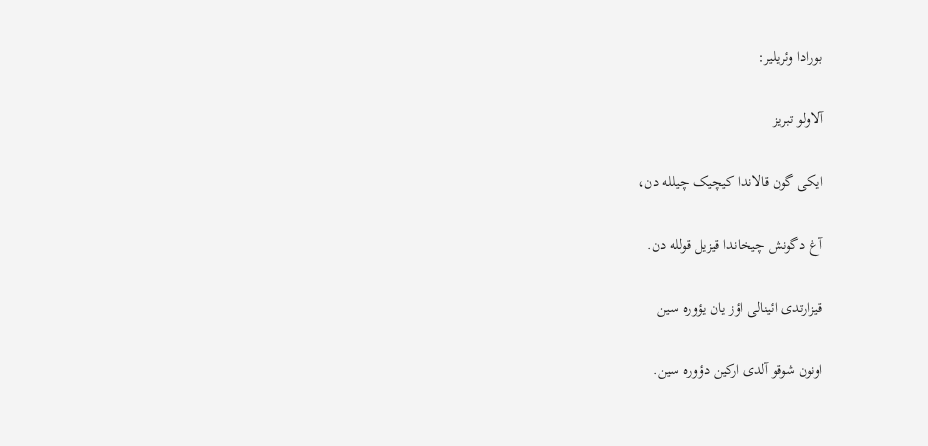بورادا وئریلیر:

آلاولو تبریز

ایکی گون قالاندا کیچیک چیلله دن،

آغ دگونش چیخاندا قیزیل قولله دن.

قیزارتدی ائینالی اؤز یان یؤوره سین

اونون شوقو آلدی ارکین دؤوره سین.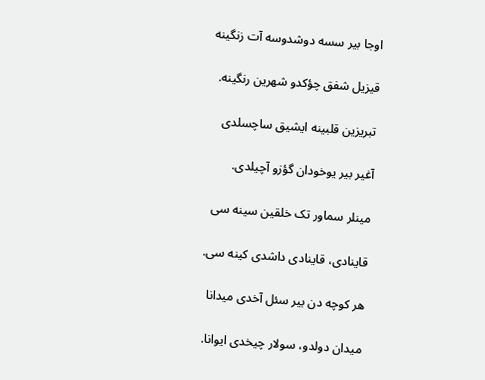اوجا بیر سسه دوشدوسه آت زنگینه

قیزیل شفق چؤکدو شهرین رنگینه.

تبریزین قلبینه ایشیق ساچسلدی

آغیر بیر یوخودان گؤزو آچیلدی.

مینلر سماور تک خلقین سینه سی

قاینادی، قاینادی داشدی کینه سی.

هر کوچه دن بیر سئل آخدی میدانا

میدان دولدو، سولار چیخدی ایوانا.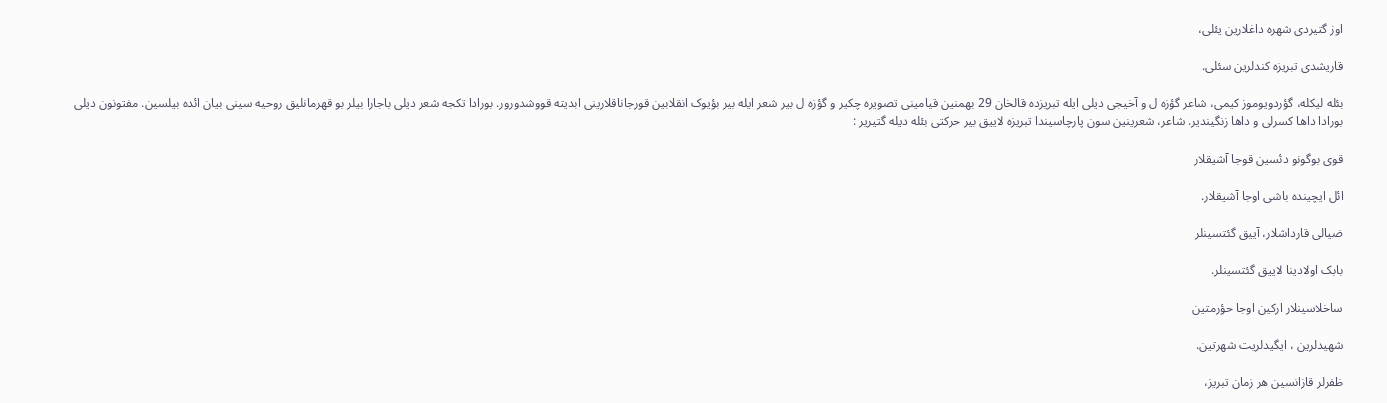اوز گتیردی شهره داغلارین یئلی،

قاریشدی تبریزه کندلرین سئلی.

بئله لیکله، گؤردویوموز کیمی، شاعر گؤزه ل و آخیجی دیلی ایله تبریزده قالخان 29 بهمنین قیامینی تصویره چکیر و گؤزه ل بیر شعر ایله بیر بؤیوک انقلابین قورجاناقلارینی ابدیته قووشدورور. بورادا تکجه شعر دیلی باجارا بیلر بو قهرمانلیق روحیه سینی بیان ائده بیلسین. مفتونون دیلی بورادا داها کسرلی و داها زنگیندیر. شاعر، شعرینین سون پارچاسیندا تبریزه لاییق بیر حرکتی بئله دیله گتیریر :

قوی بوگونو دئسین قوجا آشیقلار

ائل ایچینده باشی اوجا آشیقلار.

ضیالی قارداشلار، آییق گئتسینلر

بابک اولادینا لاییق گئتسینلر.

ساخلاسینلار ارکین اوجا حؤرمتین

شهیدلرین ، ایگیدلریت شهرتین.

ظفرلر قازانسین هر زمان تبریز،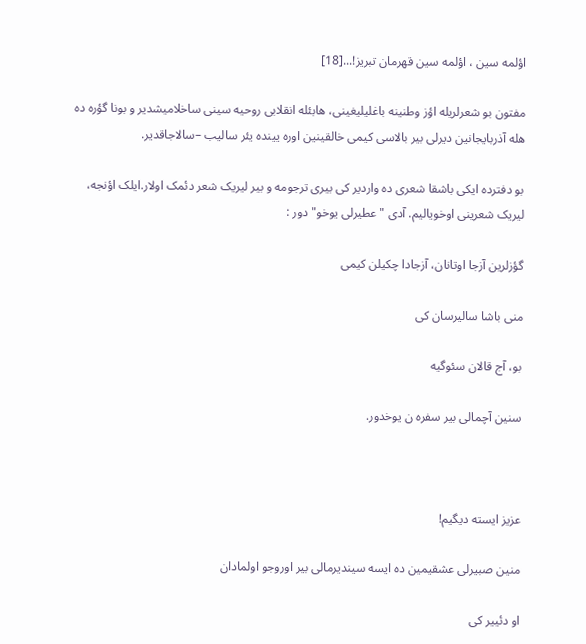اؤلمه سین ، اؤلمه سین قهرمان تبریز!...[18]

مفتون بو شعرلریله اؤز وطنینه باغلیلیغینی، هابئله انقلابی روحیه سینی ساخلامیشدیر و بونا گؤره ده هله آذربایجانین دیرلی بیر بالاسی کیمی خالقینین اوره یینده یئر سالیب –سالاجاقدیر.

بو دفترده ایکی باشقا شعری ده واردیر کی بیری ترجومه و بیر لیریک شعر دئمک اولار.ایلک اؤنجه، لیریک شعرینی اوخویالیم. آدی "عطیرلی یوخو" دور :

گؤزلرین آزجا اوتانان، آزجادا چکیلن کیمی

منی باشا سالیرسان کی

بو، آج قالان سئوگیه

سنین آچمالی بیر سفره ن یوخدور.



عزیز ایسته دیگیم!

منین صبیرلی عشقیمین ده ایسه سیندیرمالی بیر اوروجو اولمادان

او دئییر کی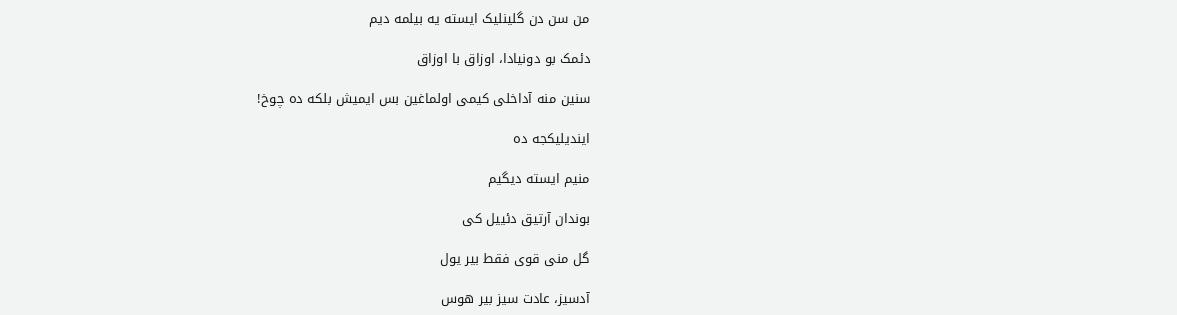من سن دن گلینلیک ایسته یه بیلمه دیم

دئمک بو دونیادا، اوزاق با اوزاق

سنین منه آداخلی کیمی اولماغین بس ایمیش بلکه ده چوخ!

ایندیلیکجه ده

منیم ایسته دیگیم

بوندان آرتیق دئییل کی

گل منی قوی فقط بیر یول

آدسیز، عادت سیز بیر هوس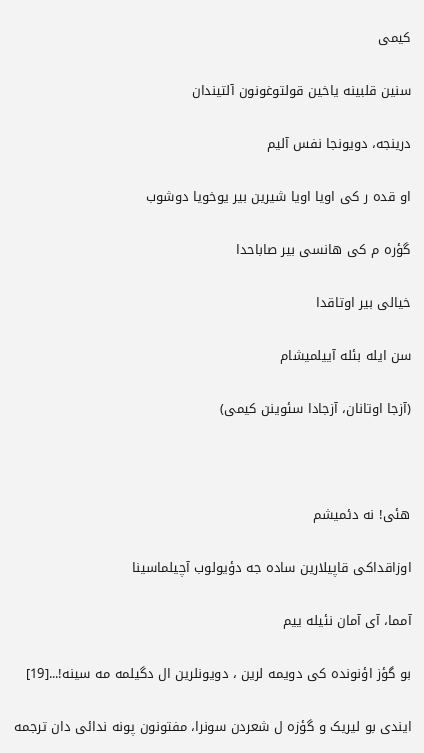کیمی

سنین قلبینه یاخین قولتوغونون آلتیندان

درینجه، دویونجا نفس آلیم

او قده ر کی اویا اویا شیرین بیر یوخویا دوشوب

گؤره م کی هانسی بیر صاباحدا

خیالی بیر اوتاقدا

سن ایله بئله آییلمیشام

(آزجا اوتانان، آزجادا سئوینن کیمی)



هئی! نه دئمیشم

اوزاقداکی قاپیلارین ساده جه دؤیولوب آچیلماسینا

آمما، آی آمان نئیله ییم

بو گؤز اؤنونده کی دویمه لرین ، دویونلرین ال دگیلمه مه سینه!...[19]

ایندی بو لیریک و گؤزه ل شعردن سونرا، مفتونون پونه ندائی دان ترجمه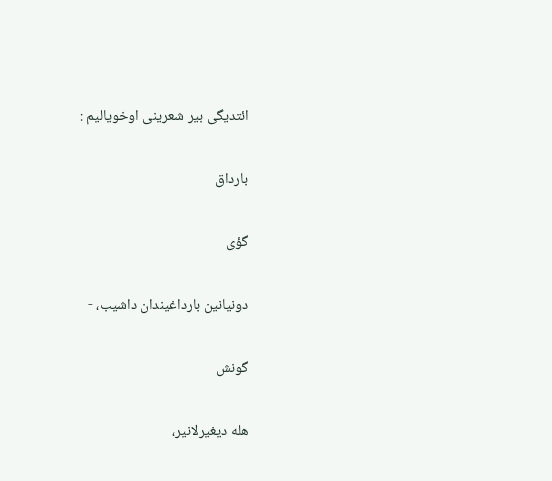ائتدیگی بیر شعرینی اوخویالیم :

بارداق

گؤی

دونیانین بارداغیندان داشیب، -

گونش

هله دیغیرلانیر،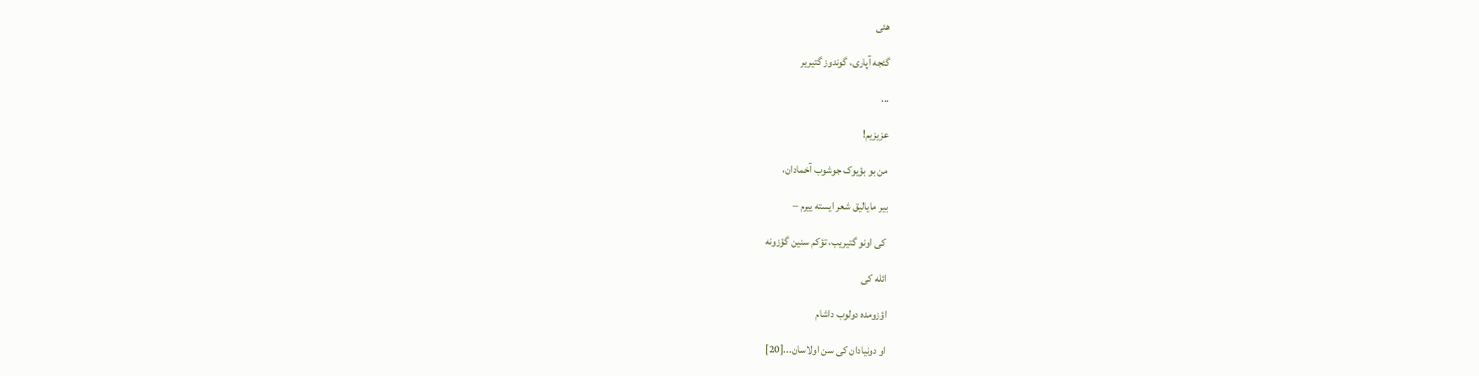هئی

گئجه آپاری، گوندوز گتیریر

...

عزیزیم!

من بو بؤیوک جوشوب آخمادان،

بیر مایالیق شعر ایسته ییرم –

 کی اونو گتیریب، تؤکم سنین گؤزونه

ائله کی

اؤزومده دولوب داشام

او دونیادان کی سن اولاسان...[20]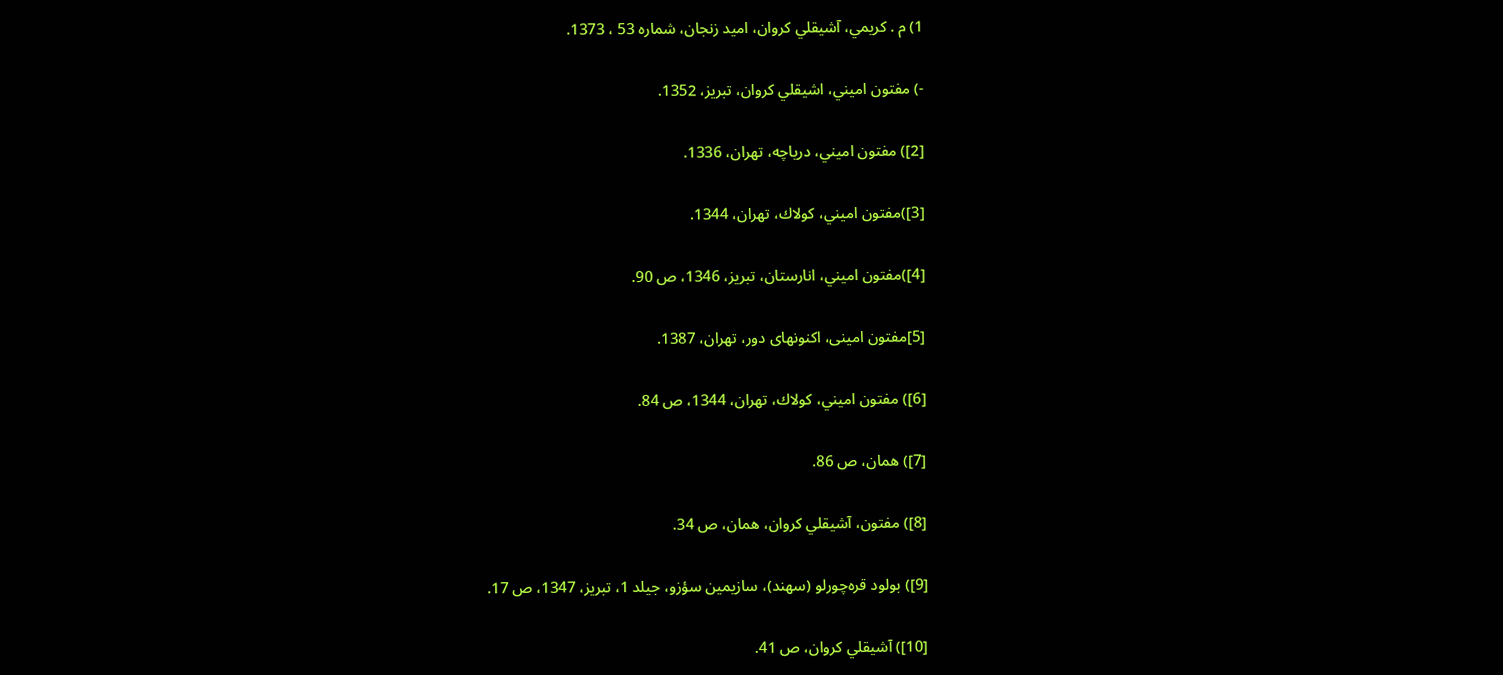1) م . كريمي، آشيقلي كروان، اميد زنجان، شماره 53 ، 1373.

-) مفتون اميني، اشيقلي كروان، تبريز، 1352.

[2]) مفتون اميني، درياچه، تهران، 1336.

[3])مفتون اميني، كولاك، تهران، 1344.

[4])مفتون اميني، انارستان، تبريز، 1346، ص 90.

[5]مفتون امینی، اکنونهای دور، تهران، 1387.

[6]) مفتون اميني، كولاك، تهران، 1344، ص 84.

[7]) همان، ص 86.

[8]) مفتون، آشيقلي كروان، همان، ص 34.

[9]) بولود قره‌چورلو (سهند)، سازيمين سؤزو، جيلد 1، تبريز، 1347، ص 17.

[10]) آشيقلي كروان، ص 41.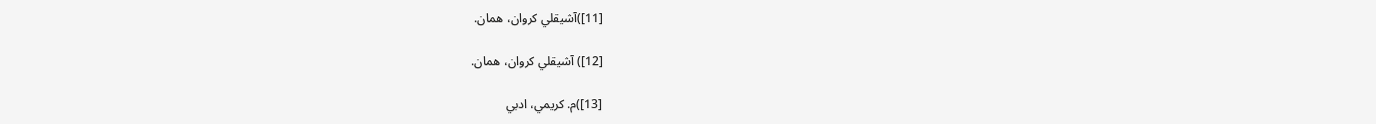[11])آشيقلي كروان، همان.

[12]) آشيقلي كروان، همان.

[13])م. كريمي، ادبي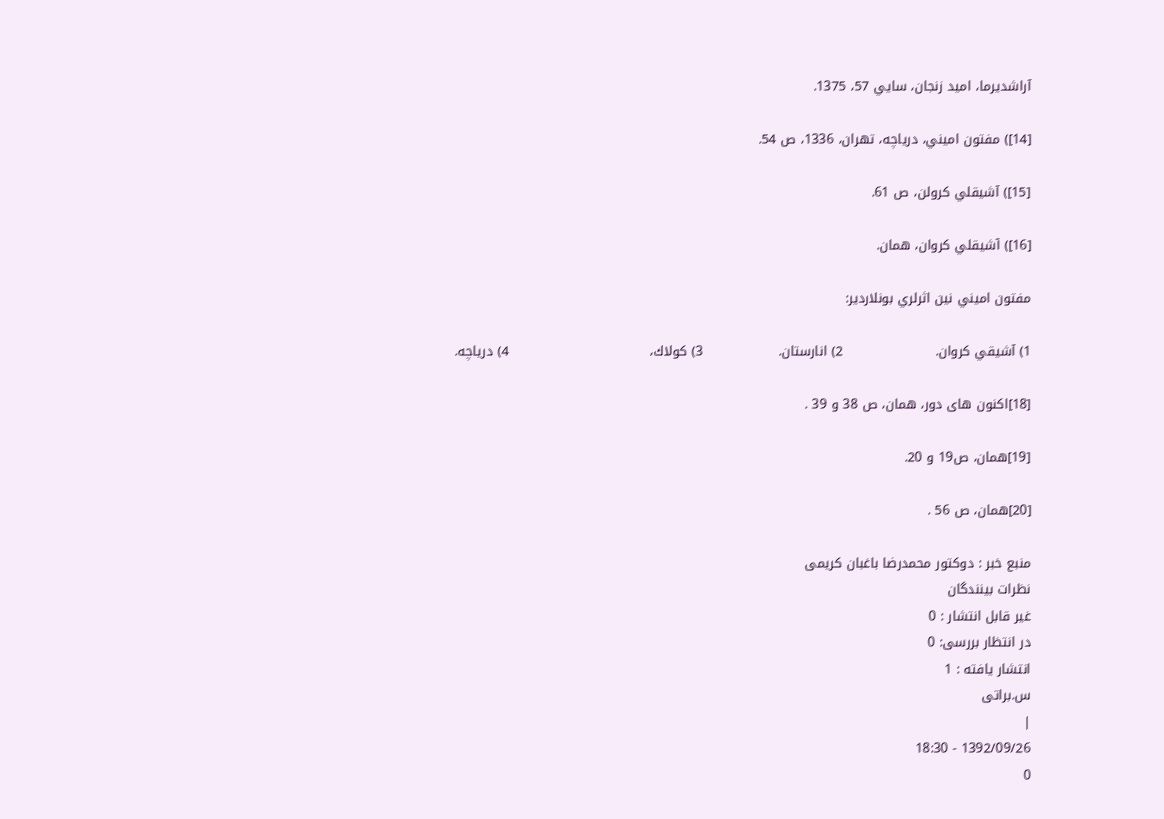آراشديرما، اميد زنجان، سايي 57، 1375.

[14]) مفتون اميني، درياچه، تهران، 1336، ص 54.

[15]) آشيقلي كرولن، ص 61.

[16]) آشيقلي كروان، همان.

مفتون اميني نين اثرلري بونلاردير:

1) آشيقي كروان.                     2) انارستان.                 3) كولاك،                                4) درياچه.

[18]اکنون های دور، همان، ص 38 و 39 .

[19]همان، ص19 و 20.

[20]همان، ص 56 .

منبع خبر : دوکتور محمدرضا باغبان کریمی
نظرات بينندگان
غیر قابل انتشار : 0
در انتظار بررسی: 0
انتشار یافته : 1
س.براتی
|
1392/09/26 - 18:30
0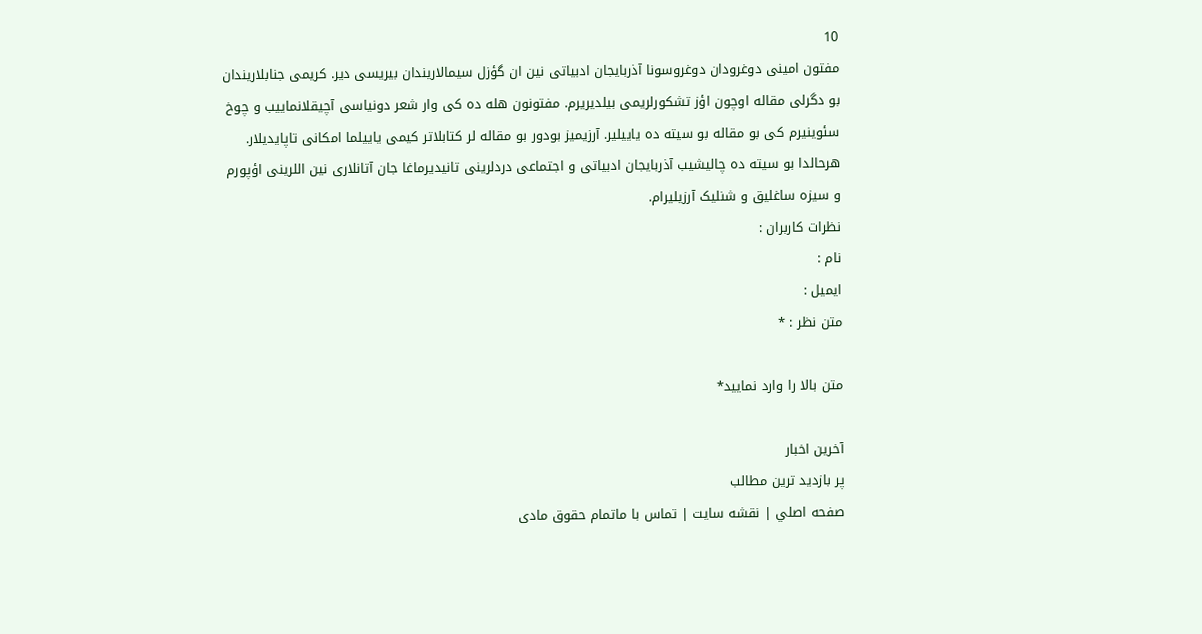10
مفتون امینی دوغرودان دوغروسونا آذربایجان ادبیاتی نین ان گؤزل سیمالاریندان بیریسی دیر. کریمی جنابلاریندان بو دگرلی مقاله اوچون اؤز تشکورلریمی بیلدیریرم. مفتونون هله ده کی وار شعر دونیاسی آچیقلانماییب و چوخ سئوینیرم کی بو مقاله بو سیته ده یاییلیر. آرزیمیز بودور بو مقاله لر کتابلاتر کیمی یاییلما امکانی تاپایدیلار. هرحالدا بو سیته ده چالیشیب آذربایجان ادبیاتی و اجتماعی دردلرینی تانیدیرماغا جان آتانلاری نین اللرینی اؤپورم و سیزه ساغلیق و شنلیک آرزیلیرام.
نظرات كاربران :
نام :
ايميل :
متن نظر : *

متن بالا را وارد نماييد*

آخرين اخبار
پر بازديد ترين مطالب
صفحه اصلي | نقشه سايت | تماس با ماتمام حقوق مادی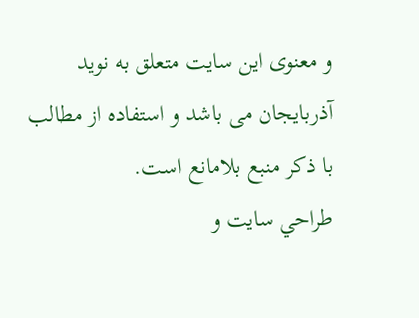و معنوی این سایت متعلق به نويد آذربايجان می باشد و استفاده از مطالب با ذکر منبع بلامانع است.
طراحي سايت و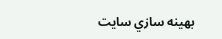بهينه سازي سايت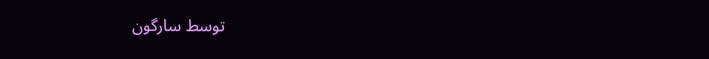توسط سارگون